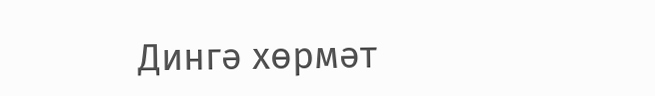Дингә хөрмәт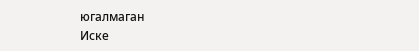югалмаган
Иске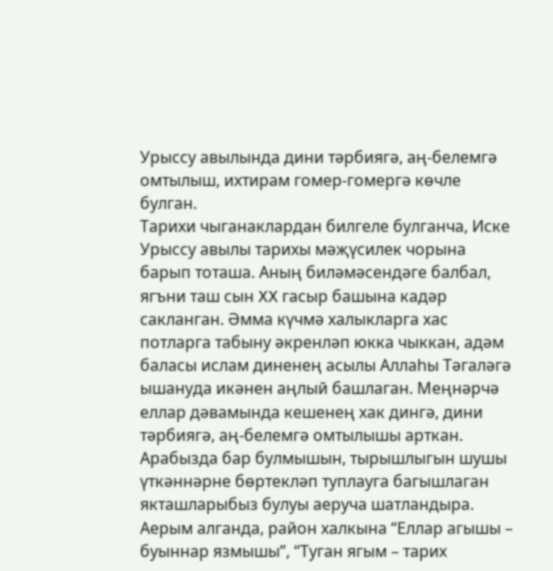Урыссу авылында дини тәрбиягә, аң-белемгә омтылыш, ихтирам гомер-гомергә көчле булган.
Тарихи чыганаклардан билгеле булганча, Иске Урыссу авылы тарихы мәҗүсилек чорына барып тоташа. Аның биләмәсендәге балбал, ягъни таш сын XX гасыр башына кадәр сакланган. Әмма күчмә халыкларга хас потларга табыну әкренләп юкка чыккан, адәм баласы ислам диненең асылы Аллаһы Тәгаләгә ышануда икәнен аңлый башлаган. Меңнәрчә еллар дәвамында кешенең хак дингә, дини тәрбиягә, аң-белемгә омтылышы арткан. Арабызда бар булмышын, тырышлыгын шушы үткәннәрне бөртекләп туплауга багышлаган якташларыбыз булуы аеруча шатландыра. Аерым алганда, район халкына “Еллар агышы – буыннар язмышы”, “Туган ягым – тарих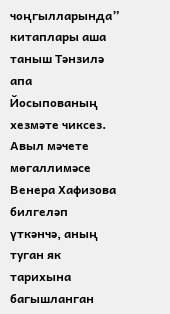чоңгылларында” китаплары аша таныш Тәнзилә апа Йосыпованың хезмәте чиксез. Авыл мәчете мөгаллимәсе Венера Хафизова билгеләп үткәнчә, аның туган як тарихына багышланган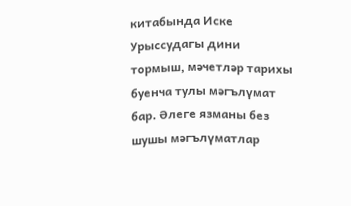китабында Иске Урыссудагы дини тормыш, мәчетләр тарихы буенча тулы мәгълүмат бар. Әлеге язманы без шушы мәгълүматлар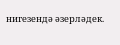нигезендә әзерләдек.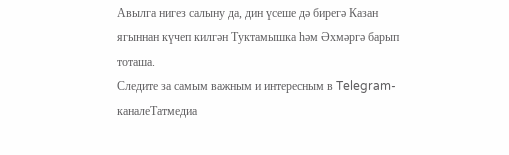Авылга нигез салыну да, дин үсеше дә бирегә Казан ягыннан күчеп килгән Туктамышка һәм Әхмәргә барып тоташа.
Следите за самым важным и интересным в Telegram-каналеТатмедиа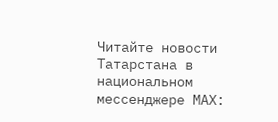Читайте новости Татарстана в национальном мессенджере MАХ: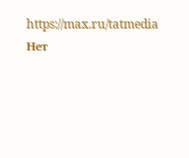https://max.ru/tatmedia
Нет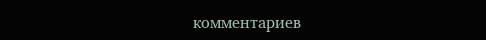комментариев